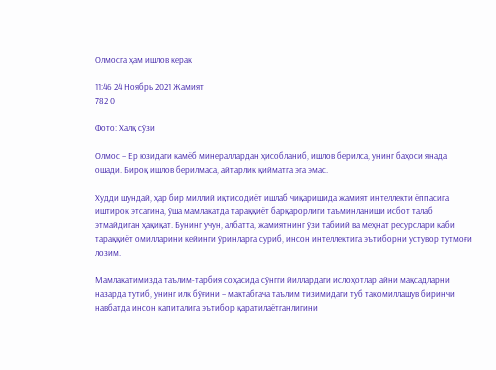Олмосга ҳам ишлов керак

11:46 24 Ноябрь 2021 Жамият
782 0

Фото: Халқ сўзи

Олмос – Ер юзидаги камёб минераллардан ҳисобланиб, ишлов берилса, унинг баҳоси янада ошади. Бироқ ишлов берилмаса, айтарлик қийматга эга эмас.

Худди шундай, ҳар бир миллий иқтисодиёт ишлаб чиқаришида жамият интеллекти ёппасига иштирок этсагина, ўша мамлакатда тараққиёт барқарорлиги таъминланиши исбот талаб этмайдиган ҳақиқат. Бунинг учун, албатта, жамиятнинг ўзи табиий ва меҳнат ресурслари каби тараққиёт омилларини кейинги ўринларга суриб, инсон интеллектига эътиборни устувор тутмоғи лозим.

Мамлакатимизда таълим-тарбия соҳасида сўнгги йиллардаги ислоҳотлар айни мақсадларни назарда тутиб, унинг илк бўғини – мактабгача таълим тизимидаги туб такомиллашув биринчи навбатда инсон капиталига эътибор қаратилаётганлигини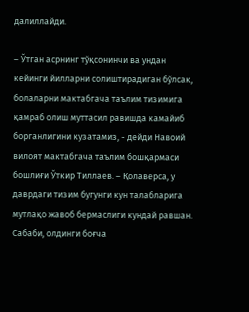далиллайди.

– Ўтган асрнинг тўқсонинчи ва ундан кейинги йилларни солиштирадиган бўлсак, болаларни мактабгача таълим тизимига қамраб олиш муттасил равишда камайиб борганлигини кузатамиз, - дейди Навоий вилоят мактабгача таълим бошқармаси бошлиғи Ўткир Тиллаев. – Қолаверса, у даврдаги тизим бугунги кун талабларига мутлақо жавоб бермаслиги кундай равшан. Сабаби, олдинги боғча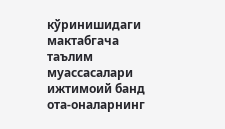кўринишидаги мактабгача таълим муассасалари ижтимоий банд ота-оналарнинг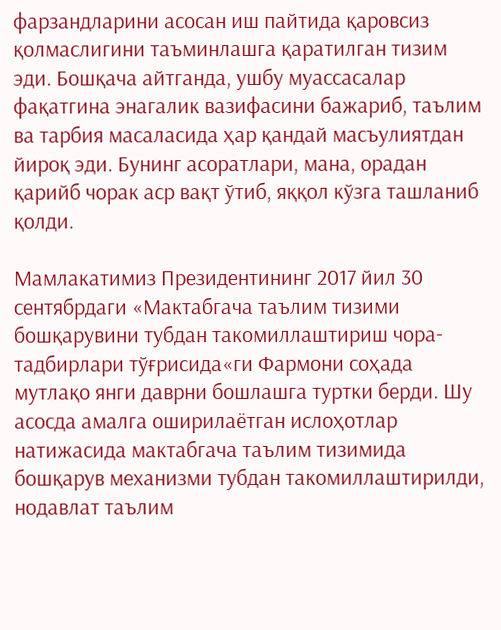фарзандларини асосан иш пайтида қаровсиз қолмаслигини таъминлашга қаратилган тизим эди. Бошқача айтганда, ушбу муассасалар фақатгина энагалик вазифасини бажариб, таълим ва тарбия масаласида ҳар қандай масъулиятдан йироқ эди. Бунинг асоратлари, мана, орадан қарийб чорак аср вақт ўтиб, яққол кўзга ташланиб қолди.

Мамлакатимиз Президентининг 2017 йил 30 сентябрдаги «Мактабгача таълим тизими бошқарувини тубдан такомиллаштириш чора-тадбирлари тўғрисида«ги Фармони соҳада мутлақо янги даврни бошлашга туртки берди. Шу асосда амалга оширилаётган ислоҳотлар натижасида мактабгача таълим тизимида бошқарув механизми тубдан такомиллаштирилди, нодавлат таълим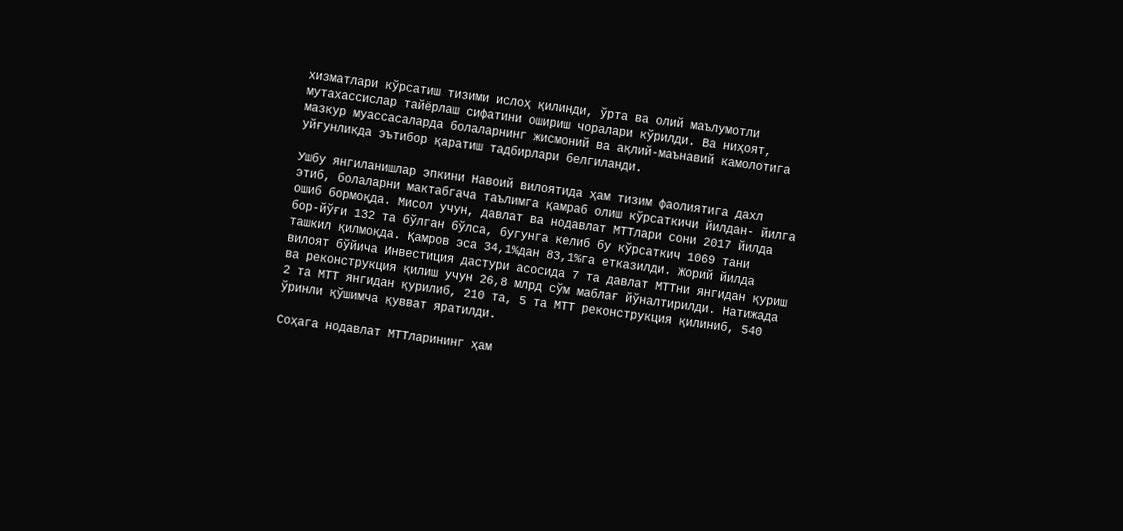хизматлари кўрсатиш тизими ислоҳ қилинди, ўрта ва олий маълумотли мутахассислар тайёрлаш сифатини ошириш чоралари кўрилди. Ва ниҳоят, мазкур муассасаларда болаларнинг жисмоний ва ақлий-маънавий камолотига уйғунликда эътибор қаратиш тадбирлари белгиланди.

Ушбу янгиланишлар эпкини Навоий вилоятида ҳам тизим фаолиятига дахл этиб, болаларни мактабгача таълимга қамраб олиш кўрсаткичи йилдан- йилга ошиб бормоқда. Мисол учун, давлат ва нодавлат МТТлари сони 2017 йилда бор-йўғи 132 та бўлган бўлса, бугунга келиб бу кўрсаткич 1069 тани ташкил қилмоқда. Қамров эса 34,1%дан 83,1%га етказилди. Жорий йилда вилоят бўйича Инвестиция дастури асосида 7 та давлат МТТни янгидан қуриш ва реконструкция қилиш учун 26,8 млрд сўм маблағ йўналтирилди. Натижада 2 та МТТ янгидан қурилиб, 210 та, 5 та МТТ реконструкция қилиниб, 540 ўринли қўшимча қувват яратилди.

Соҳага нодавлат МТТларининг ҳам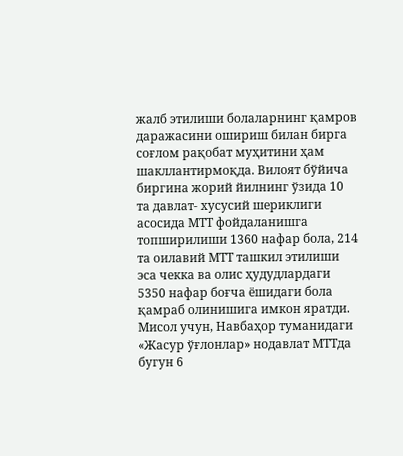жалб этилиши болаларнинг қамров даражасини ошириш билан бирга соғлом рақобат муҳитини ҳам шакллантирмоқда. Вилоят бўйича биргина жорий йилнинг ўзида 10 та давлат- хусусий шериклиги асосида МТТ фойдаланишга топширилиши 1360 нафар бола, 214 та оилавий МТТ ташкил этилиши эса чекка ва олис ҳудудлардаги 5350 нафар боғча ёшидаги бола қамраб олинишига имкон яратди. Мисол учун, Навбаҳор туманидаги «Жасур ўғлонлар» нодавлат МТТда бугун 6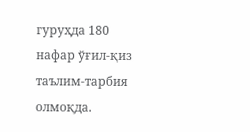гуруҳда 180 нафар ўғил-қиз таълим-тарбия олмоқда.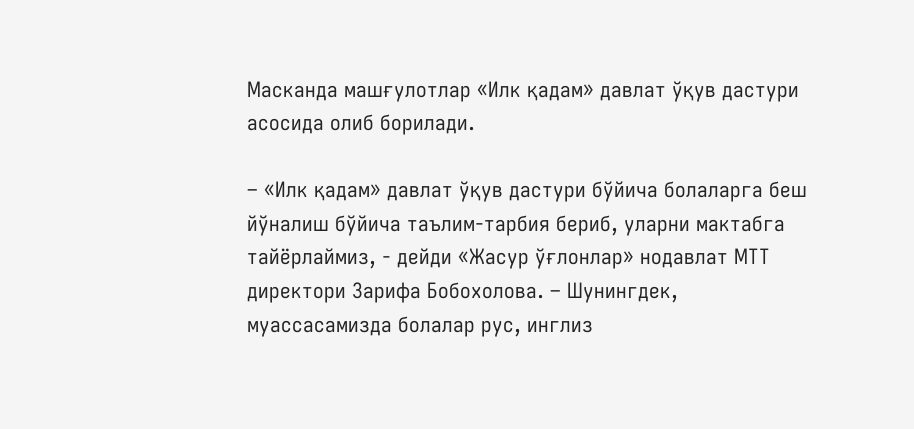Масканда машғулотлар «Илк қадам» давлат ўқув дастури асосида олиб борилади.

– «Илк қадам» давлат ўқув дастури бўйича болаларга беш йўналиш бўйича таълим-тарбия бериб, уларни мактабга тайёрлаймиз, - дейди «Жасур ўғлонлар» нодавлат МТТ директори Зарифа Бобохолова. – Шунингдек, муассасамизда болалар рус, инглиз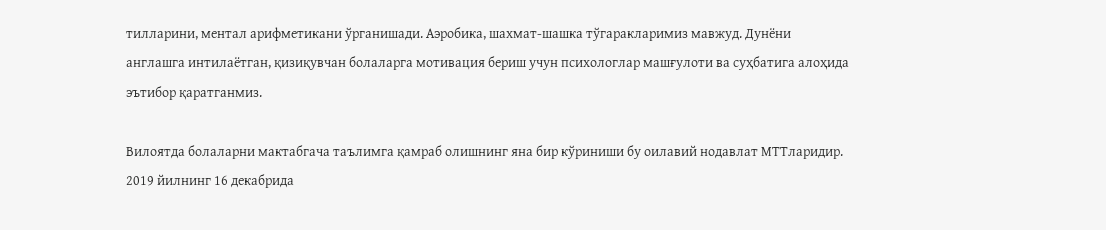тилларини, ментал арифметикани ўрганишади. Аэробика, шахмат-шашка тўгаракларимиз мавжуд. Дунёни англашга интилаётган, қизиқувчан болаларга мотивация бериш учун психологлар машғулоти ва суҳбатига алоҳида эътибор қаратганмиз.

Вилоятда болаларни мактабгача таълимга қамраб олишнинг яна бир кўриниши бу оилавий нодавлат МТТларидир. 2019 йилнинг 16 декабрида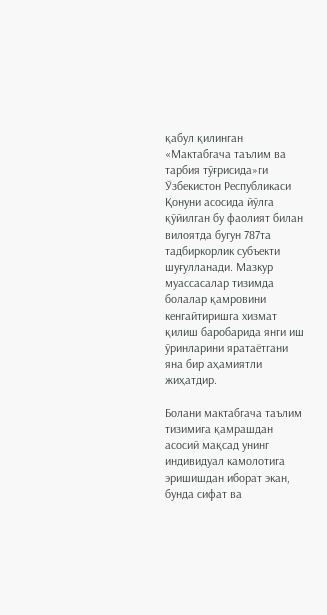қабул қилинган «Мактабгача таълим ва тарбия тўғрисида»ги Ўзбекистон Республикаси Қонуни асосида йўлга қўйилган бу фаолият билан вилоятда бугун 787та тадбиркорлик субъекти шуғулланади. Мазкур муассасалар тизимда болалар қамровини кенгайтиришга хизмат қилиш баробарида янги иш ўринларини яратаётгани яна бир аҳамиятли жиҳатдир.

Болани мактабгача таълим тизимига қамрашдан асосий мақсад унинг индивидуал камолотига эришишдан иборат экан, бунда сифат ва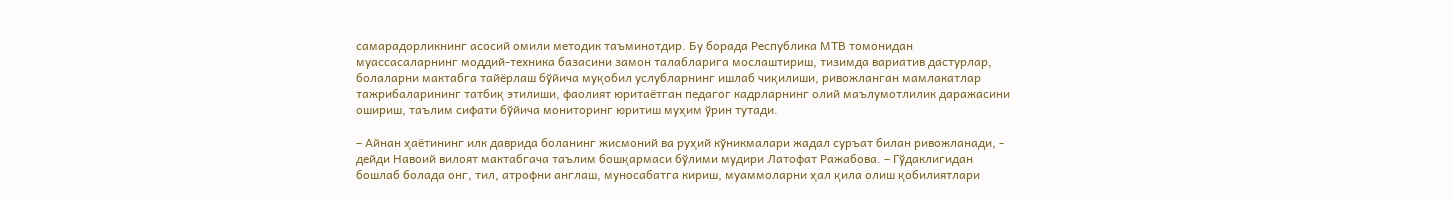самарадорликнинг асосий омили методик таъминотдир. Бу борада Республика МТВ томонидан муассасаларнинг моддий-техника базасини замон талабларига мослаштириш, тизимда вариатив дастурлар, болаларни мактабга тайёрлаш бўйича муқобил услубларнинг ишлаб чиқилиши, ривожланган мамлакатлар тажрибаларининг татбиқ этилиши, фаолият юритаётган педагог кадрларнинг олий маълумотлилик даражасини ошириш, таълим сифати бўйича мониторинг юритиш муҳим ўрин тутади.

– Айнан ҳаётининг илк даврида боланинг жисмоний ва руҳий кўникмалари жадал суръат билан ривожланади, - дейди Навоий вилоят мактабгача таълим бошқармаси бўлими мудири Латофат Ражабова. – Гўдаклигидан бошлаб болада онг, тил, атрофни англаш, муносабатга кириш, муаммоларни ҳал қила олиш қобилиятлари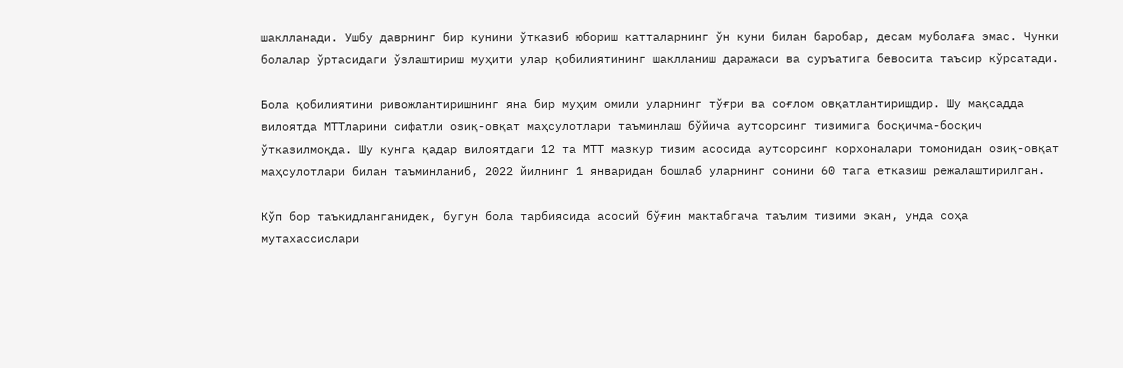шаклланади. Ушбу даврнинг бир кунини ўтказиб юбориш катталарнинг ўн куни билан баробар, десам муболаға эмас. Чунки болалар ўртасидаги ўзлаштириш муҳити улар қобилиятининг шаклланиш даражаси ва суръатига бевосита таъсир кўрсатади.

Бола қобилиятини ривожлантиришнинг яна бир муҳим омили уларнинг тўғри ва соғлом овқатлантиришдир. Шу мақсадда вилоятда МТТларини сифатли озиқ-овқат маҳсулотлари таъминлаш бўйича аутсорсинг тизимига босқичма-босқич ўтказилмоқда. Шу кунга қадар вилоятдаги 12 та МТТ мазкур тизим асосида аутсорсинг корхоналари томонидан озиқ-овқат маҳсулотлари билан таъминланиб, 2022 йилнинг 1 январидан бошлаб уларнинг сонини 60 тага етказиш режалаштирилган.

Кўп бор таъкидланганидек, бугун бола тарбиясида асосий бўғин мактабгача таълим тизими экан, унда соҳа мутахассислари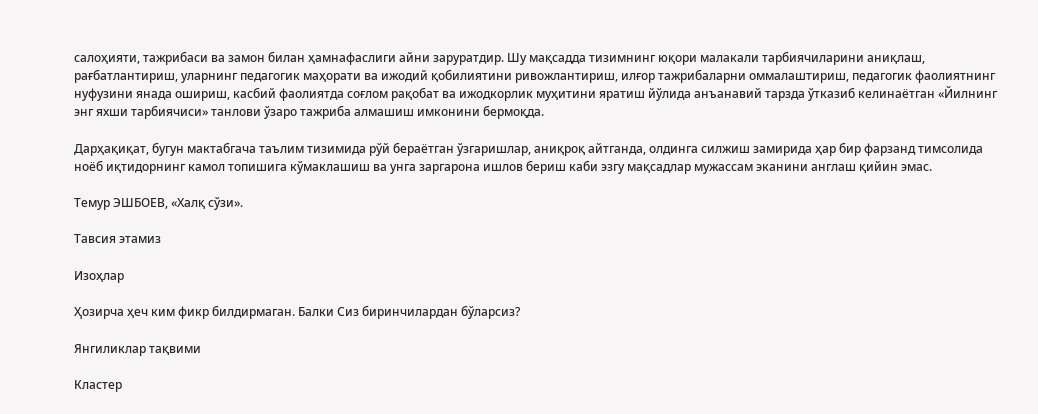салоҳияти, тажрибаси ва замон билан ҳамнафаслиги айни заруратдир. Шу мақсадда тизимнинг юқори малакали тарбиячиларини аниқлаш, рағбатлантириш, уларнинг педагогик маҳорати ва ижодий қобилиятини ривожлантириш, илғор тажрибаларни оммалаштириш, педагогик фаолиятнинг нуфузини янада ошириш, касбий фаолиятда соғлом рақобат ва ижодкорлик муҳитини яратиш йўлида анъанавий тарзда ўтказиб келинаётган «Йилнинг энг яхши тарбиячиси» танлови ўзаро тажриба алмашиш имконини бермоқда.

Дарҳақиқат, бугун мактабгача таълим тизимида рўй бераётган ўзгаришлар, аниқроқ айтганда, олдинга силжиш замирида ҳар бир фарзанд тимсолида ноёб иқтидорнинг камол топишига кўмаклашиш ва унга заргарона ишлов бериш каби эзгу мақсадлар мужассам эканини англаш қийин эмас.

Темур ЭШБОЕВ, «Халқ сўзи».

Тавсия этамиз

Изоҳлар

Ҳозирча ҳеч ким фикр билдирмаган. Балки Сиз биринчилардан бўларсиз?

Янгиликлар тақвими

Кластер